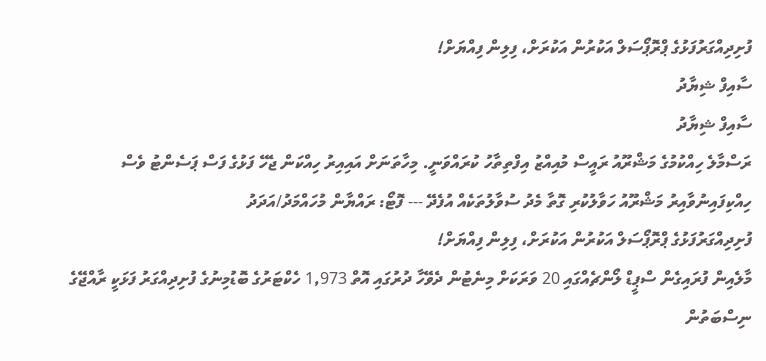ފުށިދިއްގަރުފަޅުގެ ޕްރޮޕޯސަލް އަކުރުން އަކުރަށް، ފިލިން ފިއްޔަށް!
ސާއިފް ޝިޔާދު
ސާއިފް ޝިޔާދު
ރަސްމާލެ ހިއްކުމުގެ މަޝްރޫއު ރައީސް މުއިއްޒު އިފްތިތާހު ކުރައްވަނީ. މިހާތަނަށް އައިއިރު ހިއްކަން ޖެހޭ ފަޅުގެ ފަސް ޕަސެންޓު ވެސް ހިއްކިފައިނުވާއިރު މަޝްރޫއު ހަވާލުކުރި ގޮތާ މެދު ސުވާލުތަކެއް އުފެދޭ --- ފޮޓޯ: ރައްޔާން މުހައްމަދު/އަދަދު
ފުށިދިއްގަރުފަޅުގެ ޕްރޮޕޯސަލް އަކުރުން އަކުރަށް، ފިލިން ފިއްޔަށް!
މާލެއިން ފުރައިގެން ސްޕީޑް ލޯންޗެއްގައި 20 ވަރަކަށް މިނެޓުން ދެވޭހާ ދުރުގައި އޮތް 1,973 ހެކްޓަރުގެ ބޮޑުމިނުގެ ފުށިދިއްގަރު ފަޅަކީ ރާއްޖޭގެ ނިސްބަތުން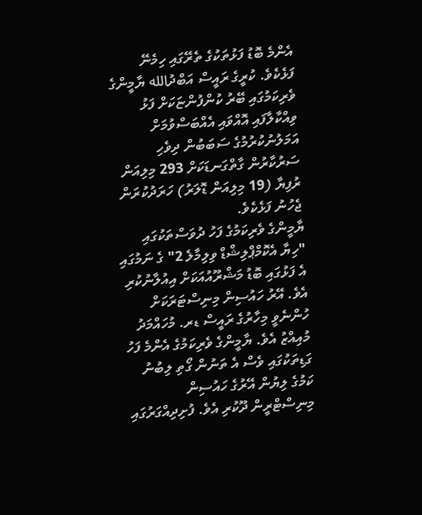އެންމެ ބޮޑު ފަޅުތަކުގެ ތެރޭގައި ހިމެނޭ ފަޅެކެވެ. ކުރީގެ ރައީސް އަބްދުالله ޔާމީންގެ ވެރިކަމުގައި ބޭރު ކުންފުންޏަކަށް ފަޅު ވިއްކާލާފައި އޮއްވައި އެއްބަސްވުމަށް އަމަލުނުކުރުމުގެ ސަބަބުން ދިވެހި ސަރުކާރުން ގާތްގަނޑަކަށް 293 މިލިއަން ރުފިޔާ (19 މިލިއަން ޑޮލަރު) ހަރަދުކުރަން ޖެހުނު ފަޅެކެވެ.
ޔާމީންގެ ވެރިކަމުގެ ފަހު ދުވަސްތަކުގައި "ހިޔާ އެކޮމްޕްލިޝްޑް ވިލިމާލެ 2" ގެ ނަމުގައި އެ ފަޅުގައި ބޮޑު މަޝްރޫއުއަކަށް އިއުލާނުކުރި އެވެ. އޭރު ހައުސިން މިނިސްޓަރަކަށް ހުންނެވީ މިހާރުގެ ރައީސް ޑރ. މުހައްމަދު މުއިއްޒު އެވެ. ޔާމީންގެ ވެރިކަމުގެ އެންމެ ފަހު ގަޑިތަކުގައި ވެސް އެ ތަނުން ގޯތި ލިބުނު ކަމުގެ ލިޔުން އޭރުގެ ހައުސިން މިނިސްޓްރީން ދޫކުރި އެވެ. ފުށިދިއްގަރުގައި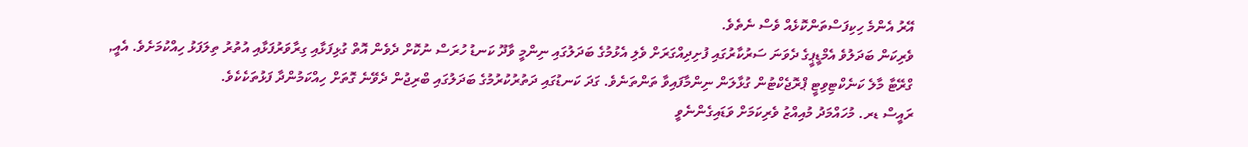އޭރު އެންމެ ހިކިފަސްތަންކޮޅެއް ވެސް ނެތެވެ.
ވެރިކަން ބަދަލުވެ އެމްޑީޕީގެ ދެވަނަ ސަރުކާރުގައި ފުށިދިއްގަރަށް ވެލި އެޅުމުގެ ބަދަލުގައި ނިންމީ ވާދޫ ކަނޑު ހުރަސް ނުކޮށް ދެވެން އޮތް ގުޅިފަޅާއި ގިރާވަރުފަޅާއި އުތުރު ތިލަފަޅު ހިއްކުމަށެވެ. އެއީ, ގްރޭޓާ މާލެ ކަނެކްޓިވިޓީ ޕްރޮޖެކްޓުން ގުޅާލަން ނިންމާފައިވާ ތަންތަނެވެ. ގަދަ ކަނޑުގައި ދަތުރުކުރުމުގެ ބަދަލުގައި ބްރިޖުން ދެވޭނެ ގޮތަށް ހިއްކަމުންދާ ފަޅުތަކެކެވެ.
ރައީސް ޑރ. މުހައްމަދު މުއިއްޒު ވެރިކަމަށް ވަޑައިގެންނެވީ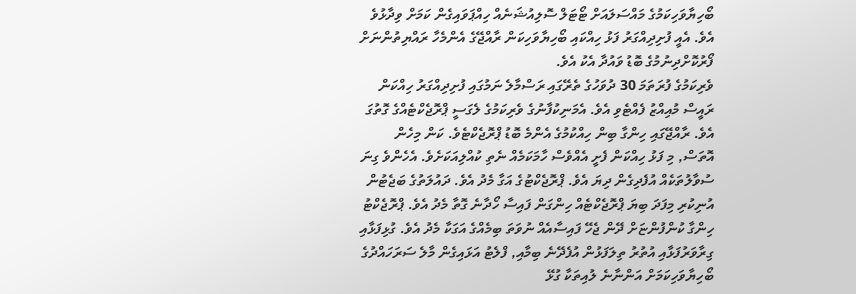ބޯހިޔާވަހިކަމުގެ މައްސަލައަށް ޓޯޓަލް ސޮލިއުޝަނެއް ހިއްޕަވައިގެން ކަމަށް ވިދާޅުވެ އެވެ. އެއީ ފުށިދިއްގަރު ފަޅު ހިއްކައި ބޯހިޔާވަހިކަން ރާއްޖޭގެ އެންމެހާ ރައްޔިތުންނަށް ފޯރުކޮށްދިނުމުގެ ބޮޑު ވައުދާ އެކު އެވެ.
ވެރިކަމުގެ ފުރަތަމަ 30 ދުވަހުގެ ތެރޭގައި ރަސްމާލެ ނަމުގައި ފުށިދިއްގަރު ހިއްކަން ރައީސް މުއިއްޒު ފެއްޓެވި އެވެ. އެމަނިކުފާނުގެ ވެރިކަމުގެ ލެގަސީ ޕްރޮޖެކްޓެއްގެ ގޮތުގަ އެވެ. ރާއްޖޭގައި ހިންގާ ބިން ހިއްކުމުގެ އެންމެ ބޮޑު ޕްރޮޖެކްޓެވެ. ކަން މިހެން އޮތަސް, މި ފަޅު ހިއްކަން ފެށީ އެއްވެސް ހާމަކަމެއް ނެތި ކުއްލިއަކަށެވެ. އެހެންވެ ގިނަ ސުވާލުތަކެއް އުފެދިގެން ދިޔަ އެވެ. ޕްރޮޖެކްޓުގެ އަގާ މެދު އެވެ. ދައުލަތުގެ ބަޖެޓުން އުނިކުރި މިފަދަ ބިޔަ ޕްރޮޖެކްޓެއް ހިންގަން ފައިސާ ހޯދާނެ ގޮތާ މެދު އެވެ. ޕްރޮޖެކްޓު ހިންގާ ކުންފުންޏަށް ދޭން ޖެހޭ ފައިސާއެއް ނުވަތަ ބިމެއްގެ އަގަކާ މެދު އެވެ. ގުޅިފަޅާއި ގިރާވަރުފަޅާއި އުތުރު ތިލަފަޅުން އުފެދޭނެ ބިމާއި, ފްލެޓު އަޅައިގެން މާލެ ސަރަހައްދުގެ ބޯހިޔާވަހިކަމަށް އަންނާނެ ލުއިތަކާ ގުޅޭ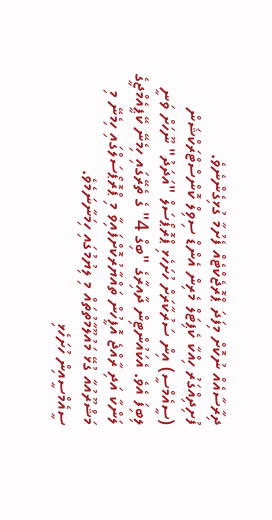ދިރާސާއެއް ނުކޮށް މިފަދަ ޕްރޮޖެކްޓެއް ފެށުމާ ގުޅިގެންނެވެ.
ފުށިދިއްގަރު ހިއްކާ ކެޕިޓަލް މެރިން އެންޑް ސިވިލް ކޮންސްޓްރަކްޝަން (ސީއެމްސީ) އިން ސަރުކާރަށް ހުށަހެޅި ޕްރޮޕޯސަލް "އަދަދު" ނޫހަށް ވަނީ ލިބިފަ އެވެ. އެކައުންޓިން ދާއިރާގެ "ބިގް 4" ގެ ތެރޭގައި ހިމެނޭ ކޭޕީއެމްޖީގެ ލަންކާ އަދި ރާއްޖެ އޮފީހުން ތައްޔާރުކޮށްފައިވާ މި ޕްރޮޕޯސަލްގައި ހިމެނޭ މި މަޝްރޫއުއާ ގުޅޭ މައުލޫމާތުތައް މި ލިޔުމުގައި ހިމަނާނަމެވެ.
ސީއެމްސީއިން ހުށަހެޅި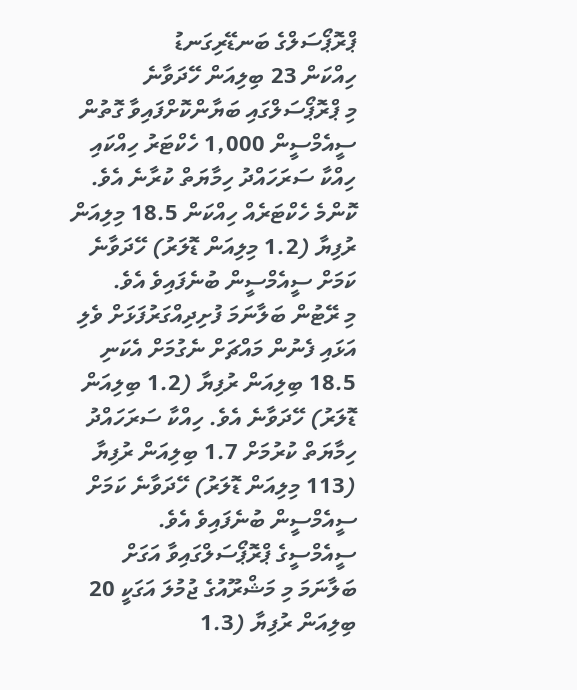ޕްރޮޕޯސަލްގެ ބަނޑޭރިގަނޑު
ހިއްކަން 23 ބިލިއަން ހޭދަވާނެ
މި ޕްރޮޕޯސަލްގައި ބަޔާންކޮށްފައިވާ ގޮތުން ސީއެމްސީން 1,000 ހެކްޓަރު ހިއްކައި ހިއްކާ ސަރަހައްދު ހިމާޔަތް ކުރާނެ އެވެ. ކޮންމެ ހެކްޓަރެއް ހިއްކަން 18.5 މިލިއަން ރުފިޔާ (1.2 މިލިއަން ޑޮލަރު) ހޭދަވާނެ ކަމަށް ސީއެމްސީން ބުނެފައިވެ އެވެ.
މި ރޭޓުން ބަލާނަމަ ފުށިދިއްގަރުފަޅަށް ވެލި އަޅައި ފެނުން މައްޗަށް ނެގުމަށް އެކަނި 18.5 ބިލިއަން ރުފިޔާ (1.2 ބިލިއަން ޑޮލަރު) ހޭދަވާނެ އެވެ. ހިއްކާ ސަރަހައްދު ހިމާޔަތް ކުރުމަށް 1.7 ބިލިއަން ރުފިޔާ (113 މިލިއަން ޑޮލަރު) ހޭދަވާނެ ކަމަށް ސީއެމްސީން ބުނެފައިވެ އެވެ.
ސީއެމްސީގެ ޕްރޮޕޯސަލްގައިވާ އަގަށް ބަލާނަމަ މި މަޝްރޫއުގެ ޖުމުލަ އަގަކީ 20 ބިލިއަން ރުފިޔާ (1.3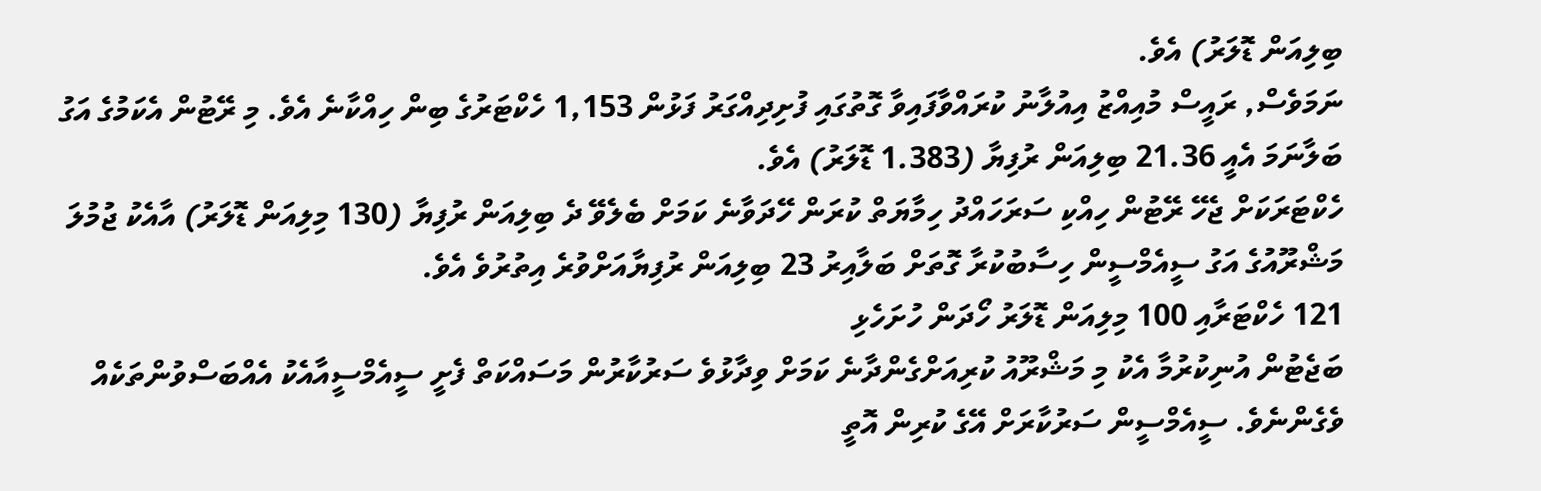ބިލިއަން ޑޮލަރު) އެވެ.
ނަމަވެސް, ރައީސް މުއިއްޒު އިއުލާނު ކުރައްވާފައިވާ ގޮތުގައި ފުށިދިއްގަރު ފަޅުން 1,153 ހެކްޓަރުގެ ބިން ހިއްކާނެ އެވެ. މި ރޭޓުން އެކަމުގެ އަގު ބަލާނަމަ އެއީ 21.36 ބިލިއަން ރުފިޔާ (1.383 ޑޮލަރު) އެވެ.
ހެކްޓަރަކަށް ޖެހޭ ރޭޓުން ހިއްކި ސަރަހައްދު ހިމާޔަތް ކުރަން ހޭދަވާނެ ކަމަށް ބެލެވޭ ދެ ބިލިއަން ރުފިޔާ (130 މިލިއަން ޑޮލަރު) އާއެކު ޖުމުލަ މަޝްރޫއުގެ އަގު ސީއެމްސީން ހިސާބުކުރާ ގޮތަށް ބަލާއިރު 23 ބިލިއަން ރުފިޔާއަށްވުރެ އިތުރުވެ އެވެ.
121 ހެކްޓަރާއި 100 މިލިއަން ޑޮލަރު ހޯދަން ހުށަހެޅި
ބަޖެޓުން އުނިކުރުމާ އެކު މި މަޝްރޫއު ކުރިއަށްގެންދާނެ ކަމަށް ވިދާޅުވެ ސަރުކާރުން މަސައްކަތް ފެށީ ސީއެމްސީއާއެކު އެއްބަސްވުންތަކެއް ވެގެންނެވެ. ސީއެމްސީން ސަރުކާރަށް އޭގެ ކުރިން އޮތީ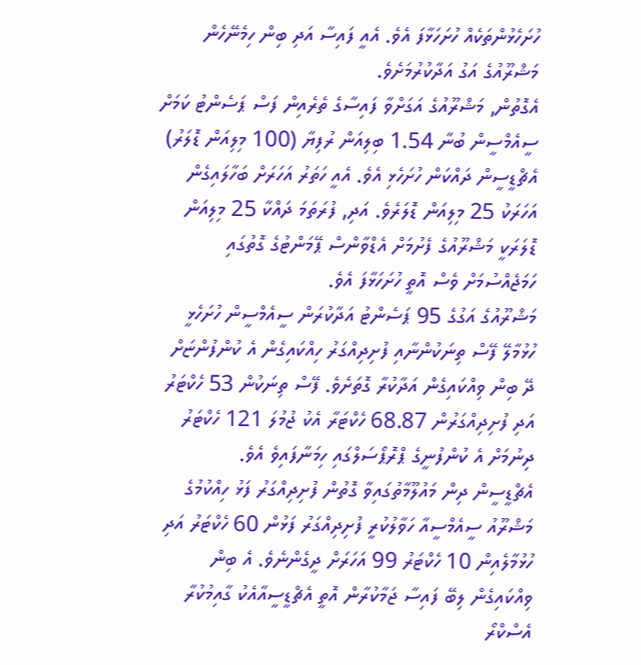ހުށަހެޅުންތަކެއް ހުށަހަޅާފަ އެވެ. އެއީ ފައިސާ އަދި ބިން ހިމެނޭހެން މަޝްރޫއުގެ އަގު އަދާކުރުމަށެވެ.
އެގޮތުން, މަޝްރޫއުގެ އަގަށްވާ ފައިސާގެ ތެރެއިން ފަސް ޕަސެންޓު ކަމަށް ސީއެމްސީން ބުނާ 1.54 ބިލިއަން ރުފިޔާ (100 މިލިއަން ޑޮލަރު) އެޗްޑީސީން ދައްކަން ހުށަހެޅި އެވެ. އެއީ ހަތަރު އަހަރަށް ބަހާލައިގެން އަހަރަކު 25 މިލިއަން ޑޮލަރެވެ. އަދި, ފުރަތަމަ ދައްކާ 25 މިލިއަން ޑޮލަރަކީ މަޝްރޫއުގެ ފެށުމަށް އެޑްވާންސް ޕޭމަންޓުގެ ގޮތުގައި ހަމަޖެއްސުމަށް ވެސް އޮތީ ހުށަހަޅާފަ އެވެ.
މަޝްރޫއުގެ އަގުގެ 95 ޕަސެންޓު އަދާކުރަން ސީއެމްސީން ހުށަހެޅީ ހުޅުމާލޭ ފޭސް ތިނަކުންނާއި ފުށިދިއްގަރު ހިއްކައިގެން އެ ކުންފުންޏަށް ދޭ ބިން ވިއްކައިގެން އަދާކުރާ ގޮތަށެވެ. ފޭސް ތިނަކުން 53 ހެކްޓަރު އަދި ފުށިދިއްގަރުން 68.87 ހެކްޓަރާ އެކު ޖުމުލަ 121 ހެކްޓަރު ދިނުމަށް އެ ކުންފުނީގެ ޕްރޮޕޯސަލްގައި ހިމަނާފައިވެ އެވެ.
އެޗްޑީސީން ދިން މައުލޫމާތުގައިވާ ގޮތުން ފުށިދިއްގަރު ފަޅު ހިއްކުމުގެ މަޝްރޫއު ސީއެމްސީއާ ހަވާލުކުރީ ފުށިދިއްގަރު ފަޅުން 60 ހެކްޓަރު އަދި ހުޅުމާލެއިން 10 ހެކްޓަރު 99 އަހަރަށް ދީގެންނެވެ. އެ ބިން ވިއްކައިގެން ލިބޭ ފައިސާ ޖަމާކުރާން އޮތީ އެޗްޑީސީއާއެކު ގާއިމުކުރާ އެސްކްރޯ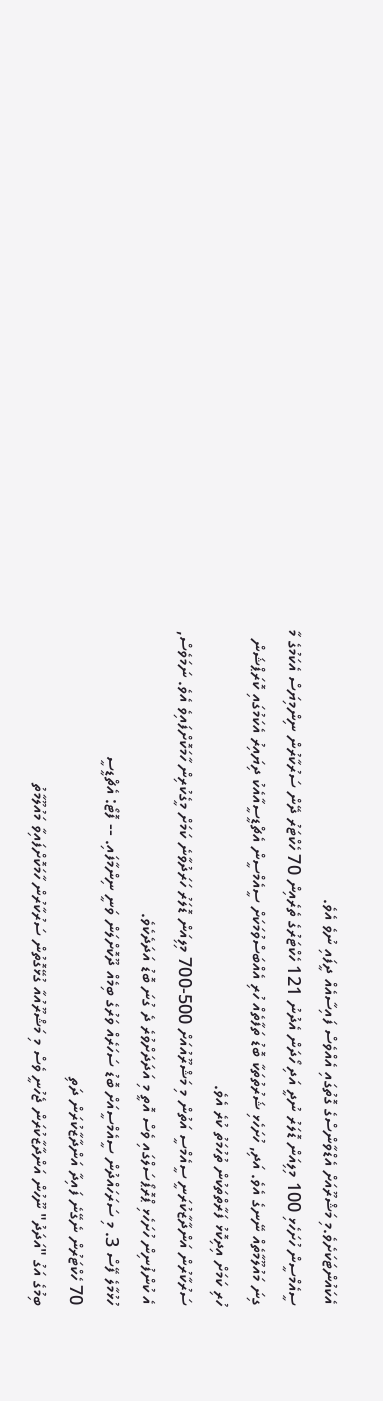އެކައުންޓަކަށެވެ.މި މަޝްރޫއަށް އެޑްވާންސްގެ ގޮތުގައި އެއްވެސް ފައިސާއެއް ދީފައި ނުވެ އެވެ.
ސީއެމްސީން ހުށަހެޅި 100 މިލިއަން ޑޮލަރު ނުދީ އަދި ހޯދަން އެދުނު 121 ހެކްޓަރުގެ ތެރެއިން 70 ހެކްޓަރު ދޭން ސަރުކާރުން ނިންމިޔަސް އެކަމުގެ މާ ގިނަ މައުލޫމާތެއް ނޭނގެ އެވެ. އަދި, ހުށަހެޅި ޝަރުތުތަކާ ބޮޑު ތަފާތެއް ހުރި އެއްބަސްވުމަކަށް ސީއެމްސީން އެޗްޑީސީއާއެކު ދިޔައިރު އެކަމުގައި ކޮރަޕްޝަން ހުރި ކަމަށް އިދިކޮޅު ފަރާތްތަކުން ތުހުމަތު ކުރެ އެވެ.
ސަރުކާރުން އަންދާޒާކުރަނީ ސީއެމްސީ އަތުން މި މަޝްރޫއުއަށް 500-700 މިލިއަން ޑޮލަރު ހަރަދުވާނެ ކަމަށް މީގެކުރިން ހާމަކޮށްފައިވެ އެވެ. ނަމަވެސް, އެ ކުންފުނިން ހުށަހެޅި ޕްރޮޕޯސަލްގައި ވެސް އޮތީ މި އަދަދަށްވުރެ ދެ ގުނަ ބޮޑު އަދަދެކެވެ.
ހުޅުމާލެ ފޭސް 3. މި ސަރަހައްދުން ސީއެމްސީއަށް ބޮޑު ސަހަރެއް ވަރުގެ ބިމެއް ދޫކޮށްލަން ވަނީ ނިންމާފައި. -- ފޮޓޯ: އެޗްޑީސީ
70 ހެކްޓަރުން ނެގޭނެ ފައިދާ އަންދާޒާކުރަން ދަތި
ބިމުގެ އަގު "އަދަދު" ނޫހުން އަންދާޒާކުރަން ޖެހުނީ ވެސް މި މަޝްރޫއުއާ ގުޅޭގޮތުން ސަރުކާރުން ހާމަކޮށްފައިވާ މައުލޫމާތު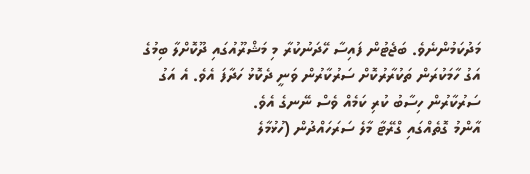މަދުކަމުންނެވެ. ބަޖެޓުން ފައިސާ ހޭދަނުކުރާ މި މަޝްރޫއުގައި ދޫކޮށްލާ ބިމުގެ އަގު ހާމަކުރަން ތަކުރާރުކޮށް ސަރުކާރުން ވަނީ ދެކޮޅު ހަދާފަ އެވެ. އެ އަގު ސަރުކާރުން ހިސާބު ކުރި ކަމެއް ވެސް ނޭނގެ އެވެ.
އާންމު ގޮތެއްގައި ގްރޭޓާ މާލެ ސަރަހައްދުން (ހުޅުމާލެ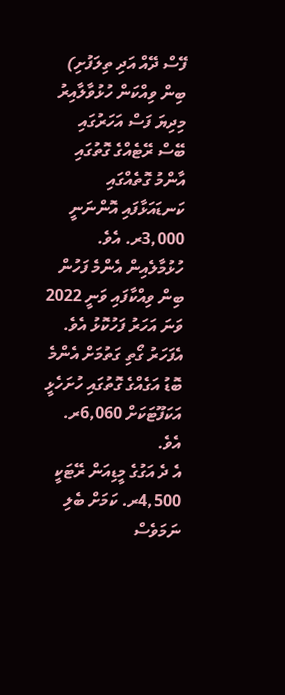ފޭސް ދޭއް އަދި ތިލަފުށި) ބިން ވިއްކަން ހުޅުވާލާއިރު މިދިޔަ ފަސް އަހަރުގައި ބޭސް ރޭޓެއްގެ ގޮތުގައި އާންމު ގޮތެއްގައި ކަނޑައަޅާފައި އޮންނަނީ 3,000ރ. އެވެ. ހުޅުމާލެއިން އެންމެ ފަހުން ބިން ވިއްކާފައި ވަނީ 2022 ވަނަ އަހަރު ފަހުކޮޅު އެވެ. އެފަހަރު ގޯތި ގަތުމަށް އެންމެ ބޮޑު އަގެއްގެ ގޮތުގައި ހުށަހެޅީ އަކަފޫޓަކަށް 6,060ރ. އެވެ.
އެ ދެ އަގުގެ މީޑިއަން ރޭޓަކީ 4,500ރ. ކަމަށް ބެލި ނަމަވެސް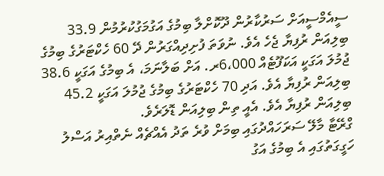ސީއެމްސީއަށް ސަރުކާރުން ދޫކޮށްލާ ބިމުގެ އަގުމަގުކުރުމުން 33.9 ބިލިއަން ރުފިޔާ ޖެހެ އެވެ. ނުވަތަ ފުށިދިއްގަރުން ދޭ 60 ހެކްޓަރުގެ ބިމުގެ ޖުމުލަ އަގަކީ އަކަފޫޓެއް 6،000ރ. އަށް ބަލާނަމަ، އެ ބިމުގެ އަގަކީ 38.6 ބިލިއަން ރުފިޔާ އެވެ. އަދި 70 ހެކްޓަރުގެ ބިމުގެ ޖުމުލަ އަގަކީ 45.2 ބިލިއަން ރުފިޔާ އެވެ. އެއީ ތިން ބިލިއަން ޑޮލަރެވެ.
ގްރޭޓާ މާލޭ ސަރަހައްދުގައި ބިމަށް ވުރެ ތަދު އެއްޗެއް ނެތްއިރު އަސްލު ހަގީގަތުގައި އެ ބިމުގެ އަގު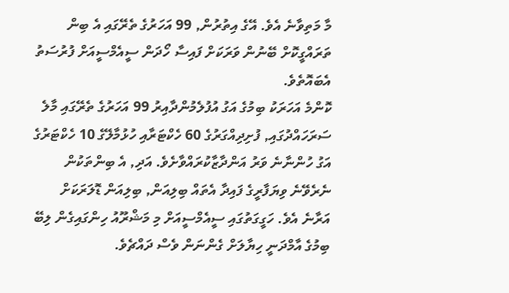މާ މަތިވާނެ އެވެ. އޭގެ އިތުރުން, 99 އަހަރުގެ ތެރޭގައި އެ ބިން ތަރައްގީކޮށް ބޭނުން ވަރަކަށް ފައިސާ ހޯދަން ސީއެމްސީއަށް ފުރުސަތު އެބައޮތެވެ.
ކޮންމެ އަހަރަކު ބިމުގެ އަގު އުފުލެމުންދާއިރު 99 އަހަރުގެ ތެރޭގައި މާލެ ސަރަހައްދުގައި, ފުށިދިއްގަރުގެ 60 ހެކްޓަރާއި ހުޅުމާލޭގެ 10 ހެކްޓަރުގެ އަގު ހުންނާނެ ވަރު އަންދާޒާކުރައްވާށެވެ. އަދި, އެ ބިންތަކުން ނެރެވޭނެ ވިޔަފާރީގެ ފައިދާ އެތައް ބިލިއަން, ބިލިއަން ޑޮލަރަކަށް އަރާނެ އެވެ. ހަގީގަތުގައި ސީއެމްސީއަށް މި މަޝްރޫއު ހިންގައިގެން ލިބޭ ބިމުގެ އާމްދަނީ ހިޔާލަށް ގެންނަން ވެސް ދައްޗެވެ.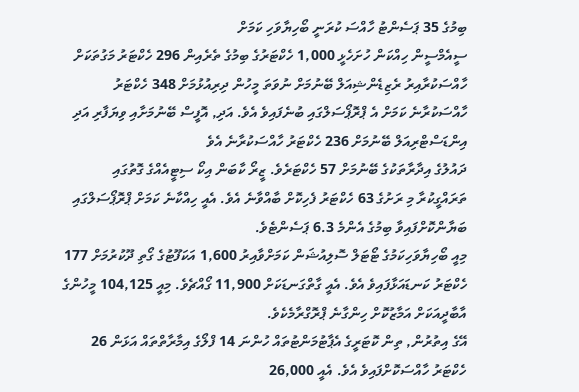ބިމުގެ 35 ޕަސެންޓު ހާއްސަ ކުރަނީ ބޯހިޔާވަހި ކަމަށް
ސީއެމްސީން ހިއްކަން ހުށަހެޅީ 1,000 ހެކްޓަރުގެ ބިމުގެ ތެރެއިން 296 ހެކްޓަރު މަގުތަކަށް ހާއްސަކުރާއިރު ރެޒިޑެންޝިއަލް ބޭނުމަށް ނުވަތަ މީހުން ދިރިއުޅުމަށް 348 ހެކްޓަރު ހާއްސަކުރާނެ ކަމަށް އެ ޕްރޮޕޯސަލްގައި ބުނެފައިވެ އެވެ. އަދި, އޮފީސް ބޭނުމަށާއި ވިޔަފާރި އަދި އިންޑަސްޓްރިއަލް ބޭނުމަށް 236 ހެކްޓަރު ހާއްސަކުރާނެ އެވެ
ދައުލުގެ އިދާރާތަކުގެ ބޭނުމަށް 57 ހެކްޓަރެވެ. ޒީރޯ ކާބަން އިކޯ ސިޓީއެއްގެ ގޮތުގައި ތަރައްގީކުރާ މި ރަށުގެ 63 ހެކްޓަރު ފެހިކޮށް ބާއްވާނެ އެވެ. އެއީ ހިއްކާނެ ކަމަށް ޕްރޮޕޯސަލްގައި ބަޔާންކޮށްފައިވާ ބިމުގެ އެންމެ 6.3 ޕަސެންޓެވެ.
މިއީ ބޯހިޔާވަހިކަމުގެ ޓޯޓަލް ސޮލިއުޝަން ކަމަށްވާއިރު 1,600 އަކަފޫޓުގެ ގޯތި ދޫކުރުމަށް 177 ހެކްޓަރު ކަނޑައަޅާފައިވެ އެވެ. އެއީ ގާތްގަނޑަކަށް 11,900 ގޯއްޗެވެ. މިއީ 104,125 މީހުންގެ އާބާދީއަކަށް އަމާޒުކޮށް ހިންގާނެ ޕްރޮގްރާމެކެވެ.
އޭގެ އިތުރުން, ތިން ކޮޓަރީގެ އެޕާޓުމަންޓުތައް ހުންނަ 14 ފްލޯގެ އިމާރާތްތައް އަޅަން 26 ހެކްޓަރު ހާއްސަކޮށްފައިވެ އެވެ. އެއީ 26,000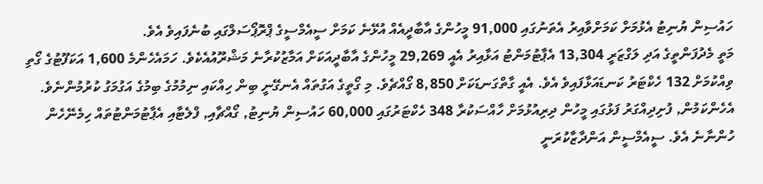ހައުސިން ޔުނިޓު އެޅުމަށް ކަމަށްވާއިރު އެތަނުގައި 91,000 މީހުންގެ އާބާދީއެއް އުޅޭނެ ކަމަށް ސީއެމްސީގެ ޕްރޮޕޯސަލްގައި ބުނެފައިވެ އެވެ.
މަތީ މެދުފަންތީގެ އަދި ލަގްޒަރީ 13,304 އެޕާޓުމަންޓު އަޅާއިރު އެއީ 29,269 މީހުންގެ އާބާދީއަކަށް އަމާޒުކުރާނެ މަޝްރޫއުއެކެވެ. ހަމައެހެންމެ 1,600 އަކަފޫޓުގެ ގޯތި ވިއްކުމަށް 132 ހެކްޓަރު ކަނޑައަޅާފައިވެ އެވެ. އެއީ ގާތްގަނޑަކަށް 8,850 ގޯއްޗެވެ. މި ގޯތީގެ އަގުތައް އެނގޭނީ ބިން ހިއްކައި ނިމުމުގެ ބިމުގެ އަގުމަގު ކުރުމުންނެވެ.
އެހެންކަމުން, ފުށިދިއްގަރު ފަޅުގައި މީހުން ދިރިއުޅުމަށް ހާއްސަކުރާ 348 ހެކްޓަރުގައި 60,000 ހައުސިން ޔުނިޓު, ގޯއްޗާއި, ފްލެޓާއި އެޕާޓުމަންޓުތައް ހިމެނޭހެން ހުންނާނެ އެވެ. ސީއެމްސީން އަންދާޒާކުރަނީ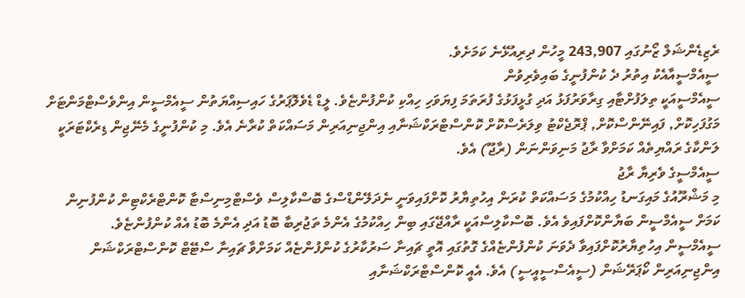ރެޒިޑެންޝަލް ޒޯނުގައި 243,907 މީހުން ދިރިއުޅޭނެ ކަމަށެވެ.
ސީއެމްސީއާއެކު އިތުރު ދެ ކުންފުނީގެ ބައިވެރިވުން
ސީއެމްސީއަކީ ތިލަފުށްޓާއި ގިރާވަރުފަޅު އަދި ގުޅީފަޅުގެ ފުރަތަމަ ފިޔަވަހި ހިއްކި ކުންފުންޏެވެ. ލީޑް ޑެވެލޮޕަރުގެ ހައިސިއްޔަތުން ސީއެމްސީން އިންވެސްޓްމަންޓަށް މަގުފަހިކޮށް, ފައިނޭންސްކޮށް, ޕްރޮޖެކްޓު ވިލަރެސްކޮށް ކޮންސްޓްރަކްޝަނާއި އިންޖިނިއަރިން މަސައްކަތް ކުރާނެ އެވެ. މި ކުންފުނީގެ މެނޭޖިން ޑިރެކްޓަރަކީ ލަންކާގެ ރައްޔިތެއް ކަމަށްވާ ރާޖު މަނިވަންނަން (ރާޖޫ) އެވެ.
ސީއެމްސީގެ ވެރިޔާ ރާޖު
މި މަޝްރޫއުގެ މައިގަނޑު ހިއްކުމުގެ މަސައްކަތް ކުރަން އިހުތިޔާރު ކޮށްފައިވަނީ ނެދަލޭންޑްސްގެ ބޮސްކާލިސް ވެސްޓްމިނިސްޓާ ކޮންޓްރެކްޓިން ކުންފުނިން ކަމަށް ސީއެމްސީން ބަޔާންކޮށްފައިވެ އެވެ. ބޮސްކާލިސްއަކީ ރާއްޖޭގައި ބިން ހިއްކުމުގެ އެންމެ ތަޖުރިބާ ބޮޑު އަދި އެންމެ ބޮޑު އެއް ކުންފުންޏެވެ.
ސީއެމްސީން އިހުތިޔާރުކޮށްފައިވާ ދެވަނަ ކުންފުންޏެއްގެ ގޮތުގައި އޮތީ ޗައިނާ ސަރުކާރުގެ ކުންފުންޏެއް ކަމަށްވާ ޗައިނާ ސްޓޭޓް ކޮންސްޓްރަކްޝަން އިންޖިނިއަރިން ކޯޕަރޭޝަން (ސީއެސްސީއީސީ) އެވެ. އެއީ ކޮންސްޓްރަކްޝަނާއި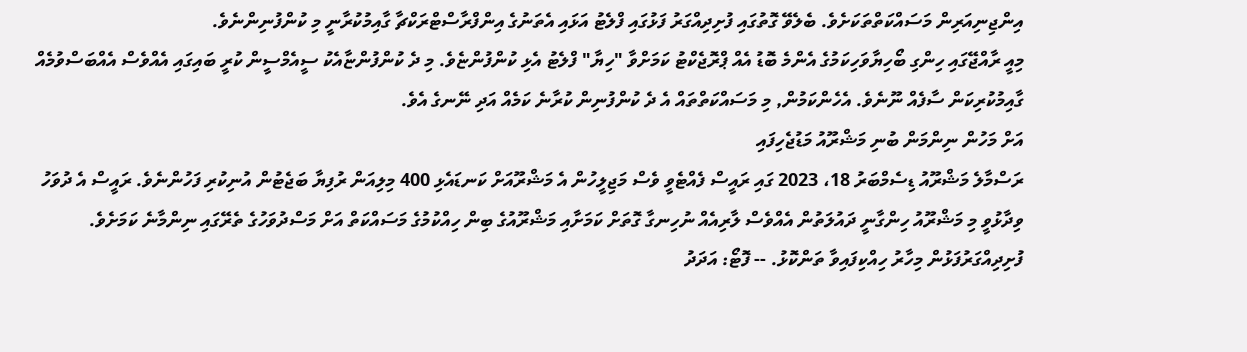އިންޖިނިއަރިން މަސައްކަތްތަކަށެވެ. ބެލެވޭ ގޮތުގައި ފުށިދިއްގަރު ފަޅުގައި ފްލެޓު އަޅައި އެތަނުގެ އިންފްރާސްޓްރަކްޗާ ގާއިމުކުރާނީ މި ކުންފުނިންނެވެ.
މިއީ ރާއްޖޭގައި ހިންގި ބޯހިޔާވަހިކަމުގެ އެންމެ ބޮޑު އެއް ޕްރޮޖެކްޓު ކަމަށްވާ "ހިޔާ" ފްލެޓު އެޅި ކުންފުންޏެވެ. މި ދެ ކުންފުންޏާއެކު ސީއެމްސީން ކުރީ ބައިގައި އެއްވެސް އެއްބަސްވުމެއް ގާއިމުކުރިކަން ސާފެއް ނޫނެވެ. އެހެންކަމުން, މި މަސައްކަތްތައް އެ ދެ ކުންފުނިން ކުރާނެ ކަމެއް އަދި ނޭނގެ އެވެ.
އަށް މަހުން ނިންމަން ބުނި މަޝްރޫއު މަޑުޖެހިފައި
ރަސްމާލެ މަޝްރޫއު ޑިސެމްބަރު 18، 2023 ގައި ރައީސް ފެއްޓެވީ ވެސް މަޖިލީހުން އެ މަޝްރޫއަށް ކަނޑައެޅި 400 މިލިއަން ރުފިޔާ ބަޖެޓުން އުނިކުރި ފަހުންނެވެ. ރައީސް އެ ދުވަހު ވިދާޅުވީ މި މަޝްރޫއު ހިންގާނީ ދައުލަތުން އެއްވެސް ލާރިއެއް ނުހިނގާ ގޮތަށް ކަމަށާއި މަޝްރޫއުގެ ބިން ހިއްކުމުގެ މަސައްކަތް އަށް މަސްދުވަހުގެ ތެރޭގައި ނިންމާނެ ކަމަށެވެ.
ފުށިދިއްގަރުފަޅުން މިހާރު ހިއްކިފައިވާ ތަންކޮޅު. -- ފޮޓޯ: އަދަދު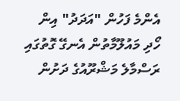އެންމެ ފަހުން "އަދަދު" އިން ހޯދި މައުލޫމާތުން އެނގޭ ގޮތުގައި ރަސްމާލެ މަޝްރޫއުގެ ދަށުން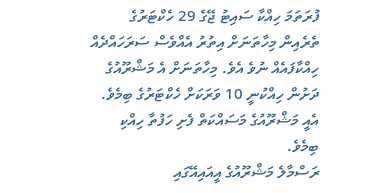ފުރަތަމަ ހިއްކާ ސައިޓު ޖޭގެ 29 ހެކްޓަރުގެ ތެރެއިން މިހާތަނަށް އިތުރު އެއްވެސް ސަރަހައްދެއް ހިއްކާފައެއް ނުވެ އެވެ. މިހާތަނަށް އެ މަޝްރޫއުގެ ދަށުން ހިއްކުނީ 10 ވަރަކަށް ހެކްޓަރުގެ ބިމެވެ. އެއީ މަޝްރޫއުގެ މަސައްކަތް ފެށި ހަފުތާ ހިއްކި ބިމެވެ.
ރަސްމާލެ މަޝްރޫއުގެ އީއައިއޭގައި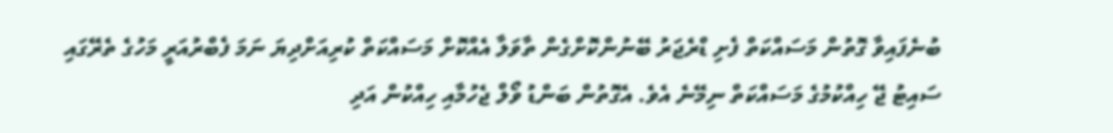ބުނެފައިވާ ގޮތުން މަސައްކަތް ފެށި ޑްރެޖަރު ބޭނުންކޮށްގެން ތާވަލާ އެއްކޮށް މަސައްކަތް ކުރިއަށްދިޔަ ނަމަ ފެބްރުއަރީ މަހުގެ ތެރޭގައި ސައިޓު ޖޭ ހިއްކުމުގެ މަސައްކަތް ނިމޭނެ އެވެ. އެގޮތުން ބަންޑު ވޯލް ޖެހުމާއި ހިއްކުން އަދި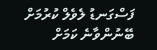ފަސްގަނޑު ލެވެލް ކުރުމަށް ބޭނުންވާނެ ކަމަށް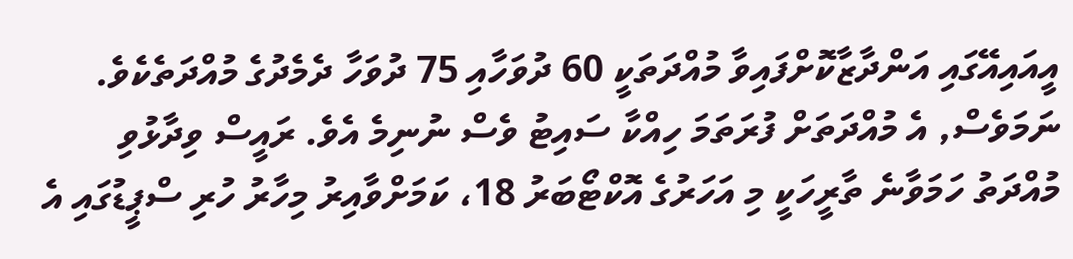އީއައިއޭގައި އަންދާޒާކޮށްފައިވާ މުއްދަތަކީ 60 ދުވަހާއި 75 ދުވަހާ ދެމެދުގެ މުއްދަތެކެވެ.
ނަމަވެސް, އެ މުއްދަތަށް ފުރަތަމަ ހިއްކާ ސައިޓު ވެސް ނުނިމެ އެވެ. ރައީސް ވިދާޅުވި މުއްދަތު ހަމަވާނެ ތާރީހަކީ މި އަހަރުގެ އޮކްޓޯބަރު 18، ކަމަށްވާއިރު މިހާރު ހުރި ސްޕީޑުގައި އެ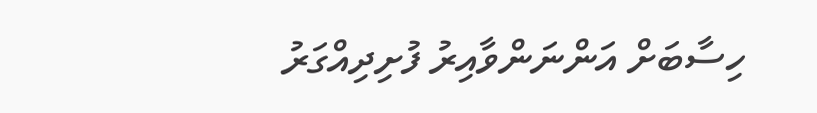ހިސާބަށް އަންނަންވާއިރު ފުށިދިއްގަރު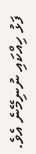ފަޅު ހިއްކައި ނުނިމޭނެ އެވެ.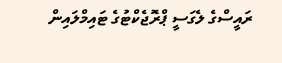ރައީސްގެ ލެގަސީ ޕްރޮޖެކްޓުގެ ޓައިމްލައިން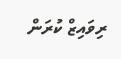ރިވައިޒް ކުރަން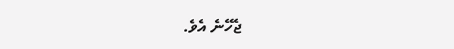ޖެހޭނެ އެވެ.